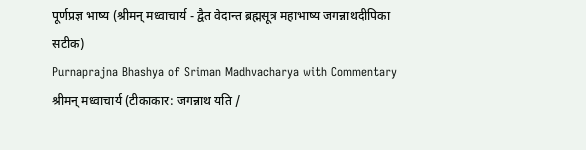पूर्णप्रज्ञ भाष्य (श्रीमन् मध्वाचार्य - द्वैत वेदान्त ब्रह्मसूत्र महाभाष्य जगन्नाथदीपिका सटीक)
Purnaprajna Bhashya of Sriman Madhvacharya with Commentary
श्रीमन् मध्वाचार्य (टीकाकार: जगन्नाथ यति /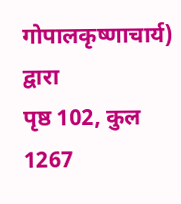गोपालकृष्णाचार्य) द्वारा
पृष्ठ 102, कुल 1267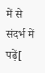में से
संदर्भ में पढ़ें[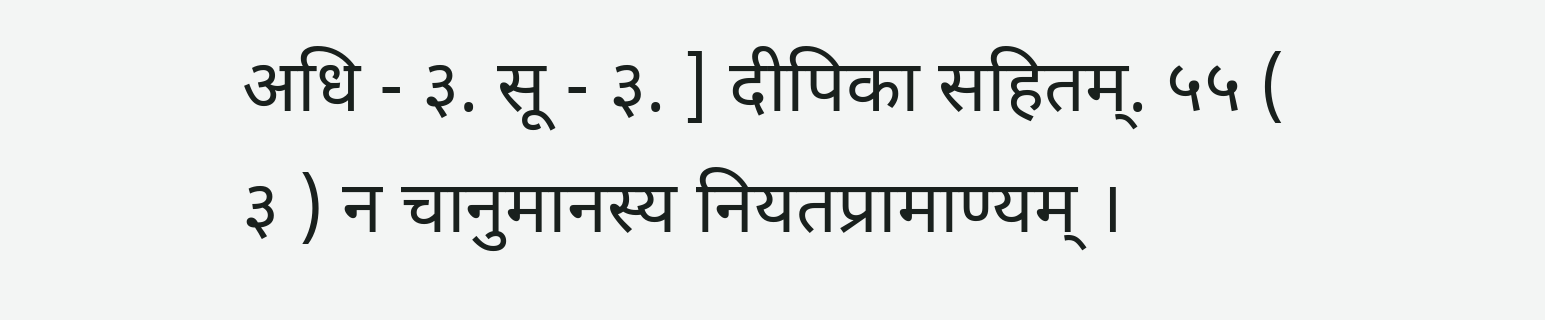अधि - ३. सू - ३. ] दीपिका सहितम्. ५५ ( ३ ) न चानुमानस्य नियतप्रामाण्यम् ।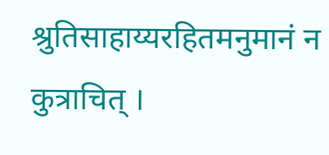श्रुतिसाहाय्यरहितमनुमानं न कुत्राचित् ।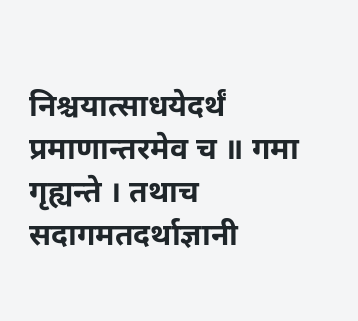निश्चयात्साधयेदर्थं प्रमाणान्तरमेव च ॥ गमा गृह्यन्ते । तथाच सदागमतदर्थाज्ञानी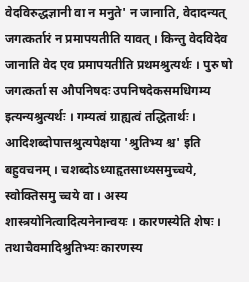वेदविरुद्धज्ञानी वा न मनुते' न जानाति, वेदादन्यत् जगत्कर्तारं न प्रमापयतीति यावत् । किन्तु वेदविदेव जानाति वेद एव प्रमापयतीति प्रथमश्रुत्यर्थः । पुरु षो जगत्कर्ता स औपनिषदः उपनिषदेकसमधिगम्य इत्यन्यश्रुत्यर्थः । गम्यत्वं ग्राह्यत्वं तद्धितार्थः । आदिशब्दोपात्तश्रुत्यपेक्षया 'श्रुतिभ्य श्च' इति बहुवचनम् । चशब्दोऽध्याहृतसाध्यसमुच्चये, स्वोक्तिसमु च्चये वा । अस्य शास्त्रयोनित्वादित्यनेनान्वयः । कारणस्येति शेषः । तथाचैवमादिश्रुतिभ्यः कारणस्य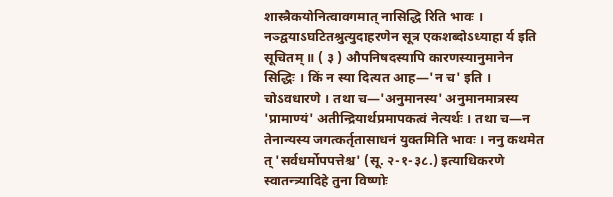शास्त्रैकयोनित्वावगमात् नासिद्धि रिति भावः । नञ्द्वयाऽघटितश्रुत्युदाहरणेन सूत्र एकशब्दोऽध्याहा र्य इति सूचितम् ॥ ( ३ ) औपनिषदस्यापि कारणस्यानुमानेन सिद्धिः । किं न स्या दित्यत आह—'न च' इति । चोऽवधारणे । तथा च—'अनुमानस्य' अनुमानमात्रस्य 'प्रामाण्यं' अतीन्द्रियार्थप्रमापकत्वं नेत्यर्थः । तथा च—न तेनान्यस्य जगत्कर्तृतासाधनं युक्तमिति भावः । ननु कथमेत त् 'सर्वधर्मोपपत्तेश्च' (सू. २-१-३८.) इत्याधिकरणे स्वातन्त्र्यादिहे तुना विष्णोः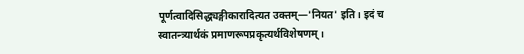पूर्णत्वादिसिद्ध्यङ्गीकारादित्यत उक्तम्—'नियत' इति। इदं च स्वातन्त्र्यार्थकं प्रमाणरूपप्रकृत्यर्थविशेषणम् ।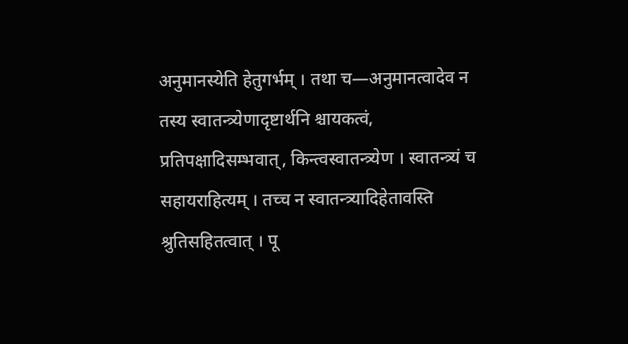अनुमानस्येति हेतुगर्भम् । तथा च—अनुमानत्वादेव न तस्य स्वातन्त्र्येणादृष्टार्थनि श्चायकत्वं, प्रतिपक्षादिसम्भवात्, किन्त्वस्वातन्त्र्येण । स्वातन्त्र्यं च सहायराहित्यम् । तच्च न स्वातन्त्र्यादिहेतावस्ति श्रुतिसहितत्वात् । पू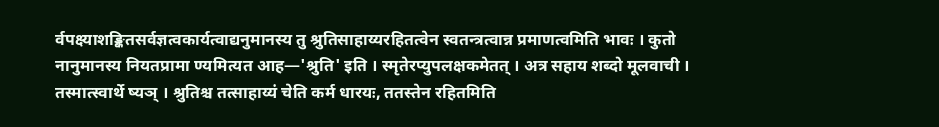र्वपक्ष्याशङ्कितसर्वज्ञत्वकार्यत्वाद्यनुमानस्य तु श्रुतिसाहाय्यरहितत्वेन स्वतन्त्रत्वान्न प्रमाणत्वमिति भावः । कुतो नानुमानस्य नियतप्रामा ण्यमित्यत आह—'श्रुति' इति । स्मृतेरप्युपलक्षकमेतत् । अत्र सहाय शब्दो मूलवाची । तस्मात्स्वार्थे ष्यञ् । श्रुतिश्च तत्साहाय्यं चेति कर्म धारयः, ततस्तेन रहितमिति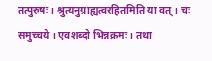तत्पुरुषः । श्रुत्यनुग्राह्यत्वरहितमिति या वत् । चः समुच्चये । एवशब्दो भिन्नक्रमः । तथा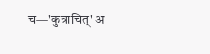च—'कुत्राचित्' अ